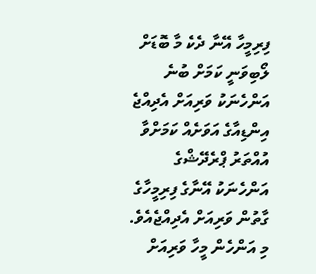ފިރިމީހާ އޭނާ ދެކެ މާ ބޮޑަށް ލޯބިވަނީ ކަމަށް ބުނެ އަންހެނަކު ވަރިއަށް އެދިއްޖެ
އިންޑިއާގެ އަވަށެއް ކަމަށްވާ އުއްތަރު ޕްރެދޭޝްގެ އަންހެނަކު އޭނާގެ ފިރިމީހާގެ ގާތުން ވަރިއަށް އެދިއްޖެއެވެ. މި އަންހެން މީހާ ވަރިއަށް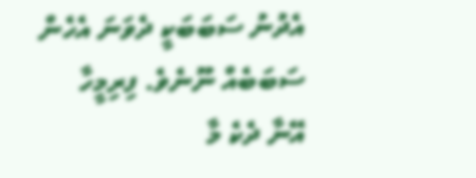އެދުނު ސަބަބަކީ ދެވަނަ އެހެން ސަބަބެއް ނޫނެވެ. ފިރިމީހާ އޭނާ ދެކެ މާ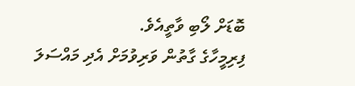ބޮޑަށް ލޯބި ވާތީއެވެ.
ފިރިމީހާގެ ގާތުން ވަރިވުމަށް އެދި މައްސަލަ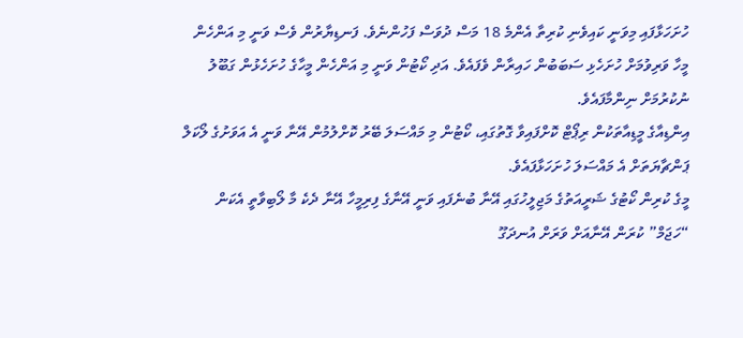ހުށަހަޅާފައި މިވަނީ ކައިވެނި ކުރިތާ އެންމެ 18 މަސް ދުވަސް ފަހުންނެވެ. ފަނޑިޔާރުން ވެސް ވަނީ މި އަންހެން މީހާ ވަރިވުމަށް ހުށަހެޅި ސަބަބުން ހައިރާން ވެފައެވެ. އަދި ކޯޓުން ވަނީ މި އަންހެން މީހާގެ ހުށަހެޅުން ގަބޫލު ނުކުރުމަށް ނިންމާފައެވެ.
އިންޑިއާގެ މީޑިއާތަކުން ރިޕޯޓް ކޮށްފައިވާ ގޮތުގައި، ކޯޓުން މި މައްސަލަ ބޭރު ކޮށްލުމުން އޭނާ ވަނީ އެ އަވަށުގެ ލޯކަލް ޕަންޗާޔަތަށް އެ މައްސަލަ ހުށަހަޅާފައެވެ.
މީގެ ކުރިން ކޯޓުގެ ޝަރީއަތުގެ މަޖިލީހުގައި އޭނާ ބުނެފައި ވަނީ އޭނާގެ ފިރިމީހާ އޭނާ ދެކެ މާ ލޯބިވާތީ އެކަން “ހަޖަމް” ކުރަން އޭނާއަށް ވަރަށް އުނދަގޫ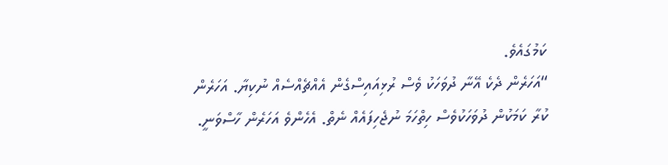ކަމުގައެވެ.
“އަހަރެން ދެކެ އޭނާ ދުވަހަކު ވެސް ރުޅިއައިސްގެން އެއްޗެއްސެއް ނުކިޔާ. އަހަރެން ކުރާ ކަމަކުން ދުވަހަކުވެސް ހިތްހަމަ ނުޖެހިފައެއް ނެތް. އެހެންވެ އަހަރެން ހާސްވަނީ.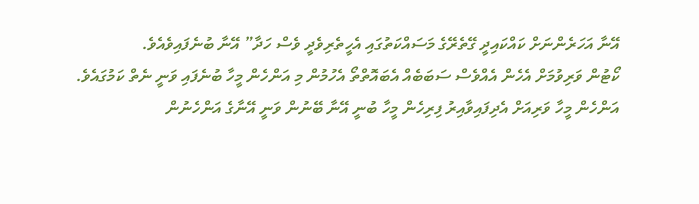އޭނާ އަހަރެންނަށް ކައްކައިދީ ގޭތެރޭގެ މަސައްކަތުގައި އެހީތެރިވެދީ ވެސް ހަދާ” އޭނާ ބުނެފައިވެއެވެ.
ކޯޓުން ވަރިވުމަށް އެހެން އެއްވެސް ސަބަބެއް އެބައޮތްތޯ އެހުމުން މި އަންހެން މީހާ ބުނެފައި ވަނީ ނެތް ކަމުގައެވެ.
އަންހެން މީހާ ވަރިއަށް އެދިފައިވާއިރު ފިރިހެން މީހާ ބުނީ އޭނާ ބޭނުން ވަނީ އޭނާގެ އަންހެނުން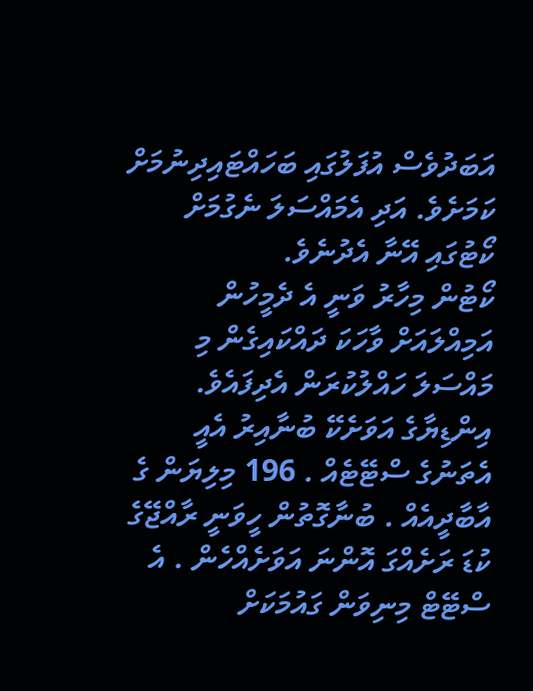އަބަދުވެސް އުފަލުގައި ބަހައްޓައިދިނުމަށް ކަމަށެވެ. އަދި އެމައްސަލަ ނެގުމަށް ކޯޓުގައި އޭނާ އެދުނެވެ.
ކޯޓުން މިހާރު ވަނީ އެ ދެމީހުން އަމިއްލައަށް ވާހަކަ ދައްކައިގެން މި މައްސަލަ ހައްލުކުރަން އެދިފައެވެ.
އިންޑިޔާގެ އަވަށެކޭ ބުނާއިރު އެއީ އެތަނުގެ ސްޓޭޓެއް . 196 މިލިޔަން ގެ އާބާދީއެއް . ބުނާގޮތުން ހީވަނީ ރާއްޖޭގެ ކުޑަ ރަށެއްގަ އޮންނަ އަވަށެއްހެން . އެ ސްޓޭޓް މިނިވަން ގައުމަކަށް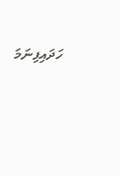ހަދައިފިނަމަ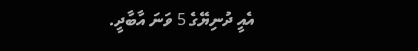އެއީ ދުނިޔޭގެ 5 ވަނަ އާބާދީ.